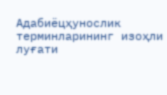Адабиёцҳунослик терминларининг изоҳли луғати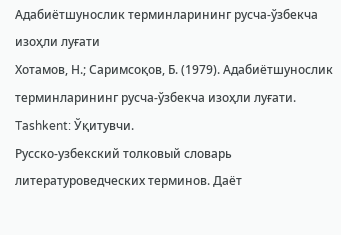Адабиётшунослик терминларининг русча-ўзбекча изоҳли луғати
Хотамов, Н.; Саримсоқов, Б. (1979). Адабиётшунослик терминларининг русча-ўзбекча изоҳли луғати. Tashkent: Ўқитувчи.
Русско-узбекский толковый словарь литературоведческих терминов. Даёт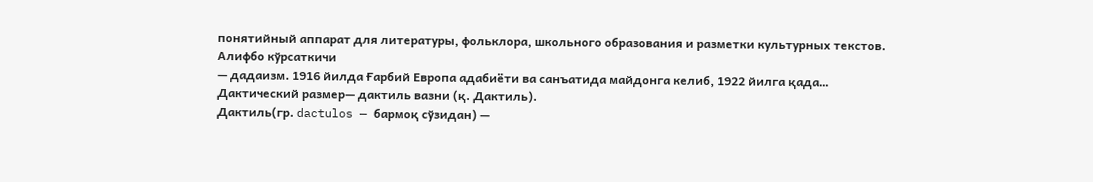понятийный аппарат для литературы, фольклора, школьного образования и разметки культурных текстов.
Алифбо кўрсаткичи
— дадаизм. 1916 йилда Ғарбий Европа адабиёти ва санъатида майдонга келиб, 1922 йилга қада…
Дактический размер— дактиль вазни (қ. Дактиль).
Дактиль(гр. dactulos — бармоқ сўзидан) —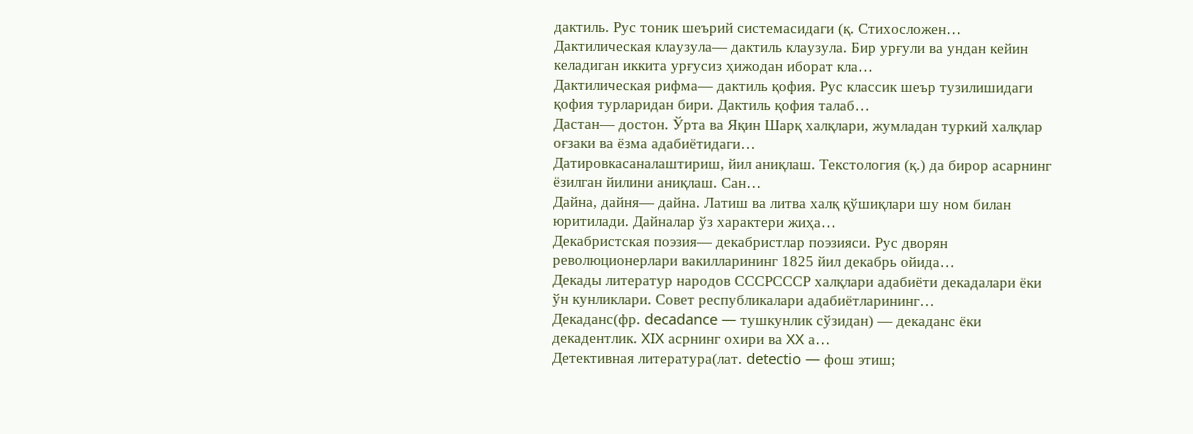дактиль. Рус тоник шеърий системасидаги (қ. Стихосложен…
Дактилическая клаузула— дактиль клаузула. Бир урғули ва ундан кейин келадиган иккита урғусиз ҳижодан иборат кла…
Дактилическая рифма— дактиль қофия. Рус классик шеър тузилишидаги қофия турларидан бири. Дактиль қофия талаб…
Дастан— достон. Ўрта ва Яқин Шарқ халқлари, жумладан туркий халқлар оғзаки ва ёзма адабиётидаги…
Датировкасаналаштириш, йил аниқлаш. Текстология (қ.) да бирор асарнинг ёзилган йилини аниқлаш. Сан…
Дайна, дайня— дайна. Латиш ва литва халқ қўшиқлари шу ном билан юритилади. Дайналар ўз характери жиҳа…
Декабристская поэзия— декабристлар поэзияси. Рус дворян революционерлари вакилларининг 1825 йил декабрь ойида…
Декады литератур народов СССРСССР халқлари адабиёти декадалари ёки ўн кунликлари. Совет республикалари адабиётларининг…
Декаданс(фр. decadance — тушкунлик сўзидан) — декаданс ёки декадентлик. XIX асрнинг охири ва XX а…
Детективная литература(лат. detectio — фош этиш;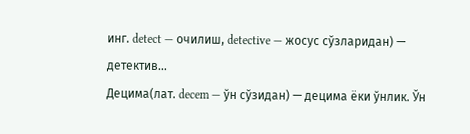инг. detect — очилиш, detective — жосус сўзларидан) — детектив…
Децима(лат. decem — ўн сўзидан) — децима ёки ўнлик. Ўн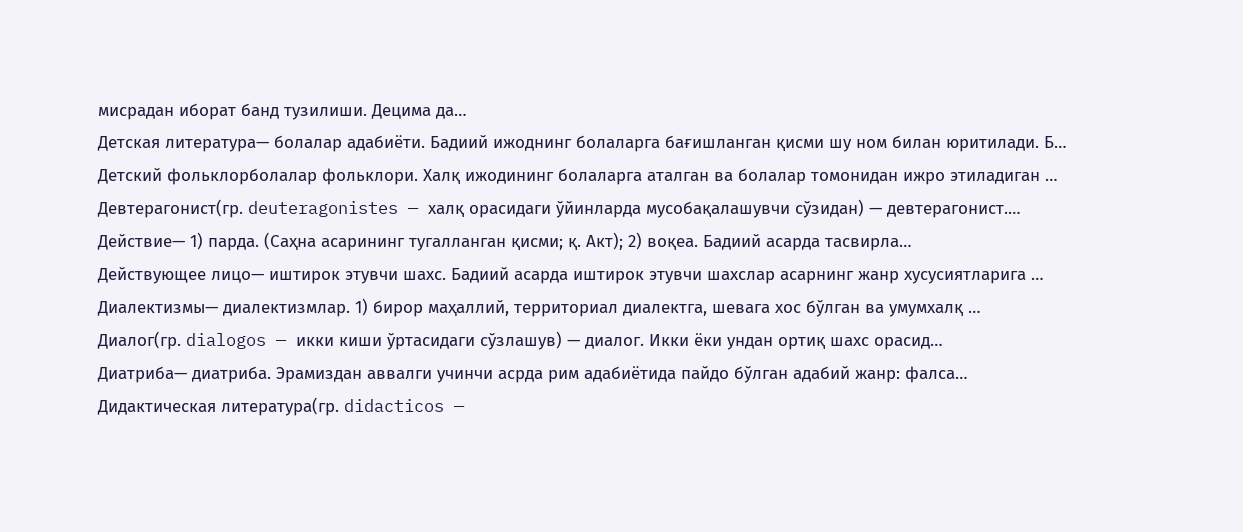мисрадан иборат банд тузилиши. Децима да…
Детская литература— болалар адабиёти. Бадиий ижоднинг болаларга бағишланган қисми шу ном билан юритилади. Б…
Детский фольклорболалар фольклори. Халқ ижодининг болаларга аталган ва болалар томонидан ижро этиладиган …
Девтерагонист(гр. deuteragonistes — халқ орасидаги ўйинларда мусобақалашувчи сўзидан) — девтерагонист.…
Действие— 1) парда. (Саҳна асарининг тугалланган қисми; қ. Акт); 2) воқеа. Бадиий асарда тасвирла…
Действующее лицо— иштирок этувчи шахс. Бадиий асарда иштирок этувчи шахслар асарнинг жанр хусусиятларига …
Диалектизмы— диалектизмлар. 1) бирор маҳаллий, территориал диалектга, шевага хос бўлган ва умумхалқ …
Диалог(гр. dialogos — икки киши ўртасидаги сўзлашув) — диалог. Икки ёки ундан ортиқ шахс орасид…
Диатриба— диатриба. Эрамиздан аввалги учинчи асрда рим адабиётида пайдо бўлган адабий жанр: фалса…
Дидактическая литература(гр. didacticos —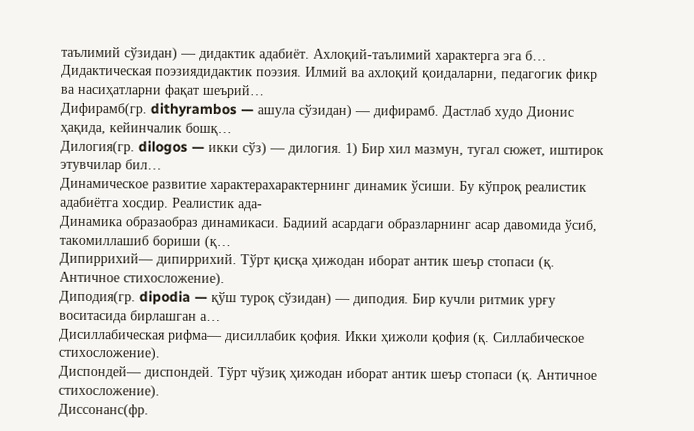таълимий сўзидан) — дидактик адабиёт. Ахлоқий-таълимий характерга эга б…
Дидактическая поэзиядидактик поэзия. Илмий ва ахлоқий қоидаларни, педагогик фикр ва насиҳатларни фақат шеърий…
Дифирамб(гр. dithyrambos — ашула сўзидан) — дифирамб. Дастлаб худо Дионис ҳақида, кейинчалик бошқ…
Дилогия(гр. dilogos — икки сўз) — дилогия. 1) Бир хил мазмун, тугал сюжет, иштирок этувчилар бил…
Динамическое развитие характерахарактернинг динамик ўсиши. Бу кўпроқ реалистик адабиётга хосдир. Реалистик ада-
Динамика образаобраз динамикаси. Бадиий асардаги образларнинг асар давомида ўсиб, такомиллашиб бориши (қ…
Дипиррихий— дипиррихий. Тўрт қисқа ҳижодан иборат антик шеър стопаси (қ. Античное стихосложение).
Диподия(гр. dipodia — қўш туроқ сўзидан) — диподия. Бир кучли ритмик урғу воситасида бирлашган а…
Дисиллабическая рифма— дисиллабик қофия. Икки ҳижоли қофия (қ. Силлабическое стихосложение).
Диспондей— диспондей. Тўрт чўзиқ ҳижодан иборат антик шеър стопаси (қ. Античное стихосложение).
Диссонанс(фр.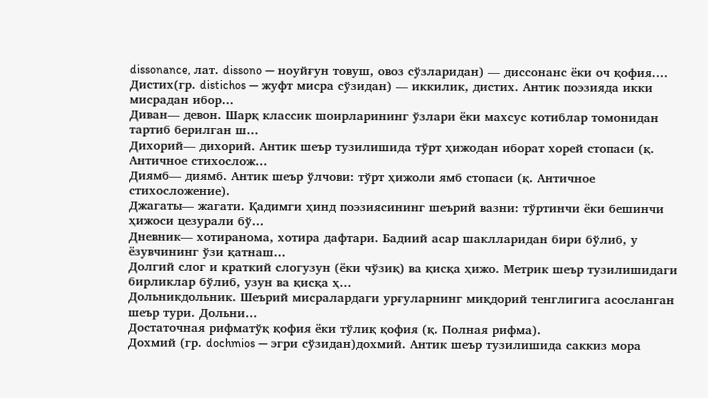dissonance, лат. dissono — ноуйғун товуш, овоз сўзларидан) — диссонанс ёки оч қофия.…
Дистих(гр. distichos — жуфт мисра сўзидан) — иккилик, дистих. Антик поэзияда икки мисрадан ибор…
Диван— девон. Шарқ классик шоирларининг ўзлари ёки махсус котиблар томонидан тартиб берилган ш…
Дихорий— дихорий. Антик шеър тузилишида тўрт ҳижодан иборат хорей стопаси (қ. Античное стихослож…
Диямб— диямб. Антик шеър ўлчови: тўрт ҳижоли ямб стопаси (қ. Античное стихосложение).
Джагаты— жагати. Қадимги ҳинд поэзиясининг шеърий вазни: тўртинчи ёки бешинчи ҳижоси цезурали бў…
Дневник— хотиранома, хотира дафтари. Бадиий асар шаклларидан бири бўлиб, у ёзувчининг ўзи қатнаш…
Долгий слог и краткий слогузун (ёки чўзиқ) ва қисқа ҳижо. Метрик шеър тузилишидаги бирликлар бўлиб, узун ва қисқа ҳ…
Дольникдольник. Шеърий мисралардаги урғуларнинг миқдорий тенглигига асосланган шеър тури. Дольни…
Достаточная рифматўқ қофия ёки тўлиқ қофия (қ. Полная рифма).
Дохмий (гр. dochmios — эгри сўзидан)дохмий. Антик шеър тузилишида саккиз мора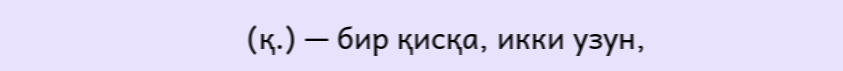(қ.) — бир қисқа, икки узун,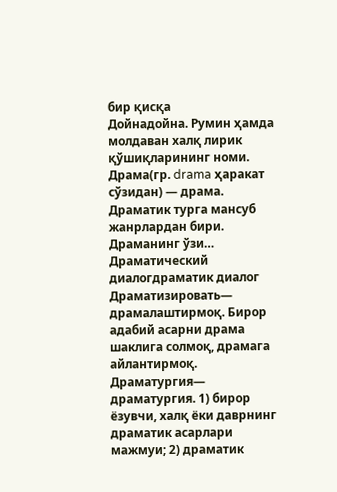бир қисқа
Дойнадойна. Румин ҳамда молдаван халқ лирик қўшиқларининг номи.
Драма(гр. drama ҳаракат сўзидан) — драма. Драматик турга мансуб жанрлардан бири. Драманинг ўзи…
Драматический диалогдраматик диалог
Драматизировать— драмалаштирмоқ. Бирор адабий асарни драма шаклига солмоқ, драмага айлантирмоқ.
Драматургия— драматургия. 1) бирор ёзувчи, халқ ёки даврнинг драматик асарлари мажмуи; 2) драматик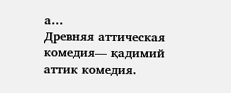а…
Древняя аттическая комедия— қадимий аттик комедия.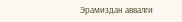Эрамиздан аввалги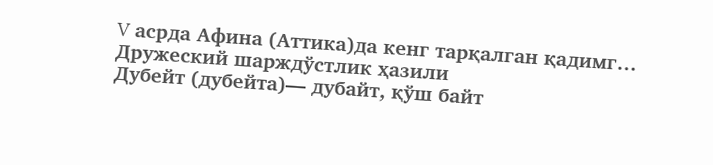V асрда Афина (Аттика)да кенг тарқалган қадимг…
Дружеский шарждўстлик ҳазили
Дубейт (дубейта)— дубайт, қўш байт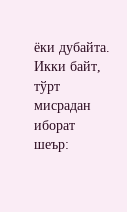ёки дубайта. Икки байт, тўрт мисрадан иборат шеър: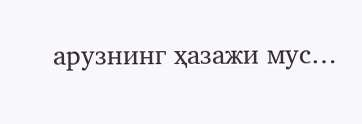арузнинг ҳазажи мус…